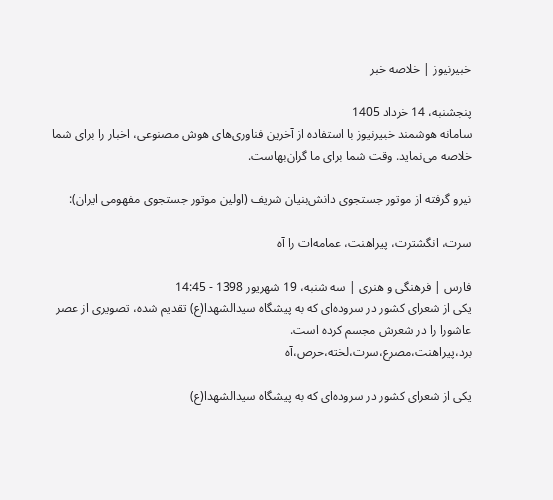خبیر‌نیوز | خلاصه خبر

پنجشنبه، 14 خرداد 1405
سامانه هوشمند خبیر‌نیوز با استفاده از آخرین فناوری‌های هوش مصنوعی، اخبار را برای شما خلاصه می‌نماید. وقت شما برای ما گران‌بهاست.

نیرو گرفته از موتور جستجوی دانش‌بنیان شریف (اولین موتور جستجوی مفهومی ایران):

سرت، انگشترت، پیراهنت، عمامه‌ات را آه

فارس | فرهنگی و هنری | سه شنبه، 19 شهریور 1398 - 14:45
یکی از شعرای کشور در سروده‌ای که به پیشگاه سیدالشهدا(ع) تقدیم شده، تصویری از عصر عاشورا را در شعرش مجسم کرده است.
برد،پيراهنت،مصرع،سرت،لخته،حرص،آه

یکی از شعرای کشور در سروده‌ای که به پیشگاه سیدالشهدا(ع)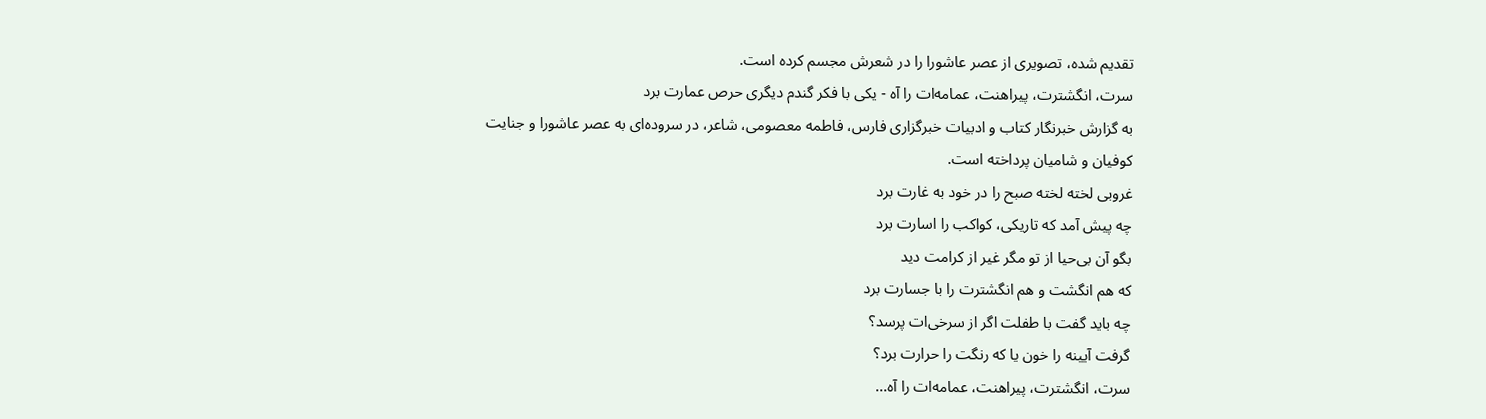تقدیم شده، تصویری از عصر عاشورا را در شعرش مجسم کرده است.
سرت، انگشترت، پیراهنت، عمامه‌ات را آه - یکی با فکر گندم دیگری حرص عمارت برد
به گزارش خبرنگار کتاب و ادبیات خبرگزاری فارس، فاطمه معصومی، شاعر، در سروده‌ای به عصر عاشورا و جنایت کوفیان و شامیان پرداخته است.
غروبی لخته لخته صبح را در خود به غارت برد
چه پیش آمد که تاریکی، کواکب را اسارت برد
بگو آن بی‌حیا از تو مگر غیر از کرامت دید
که هم انگشت و هم انگشترت را با جسارت برد
چه باید گفت با طفلت اگر از سرخی‌ات پرسد؟
گرفت آیینه را خون یا که رنگت را حرارت برد؟
سرت، انگشترت، پیراهنت، عمامه‌ات را آه...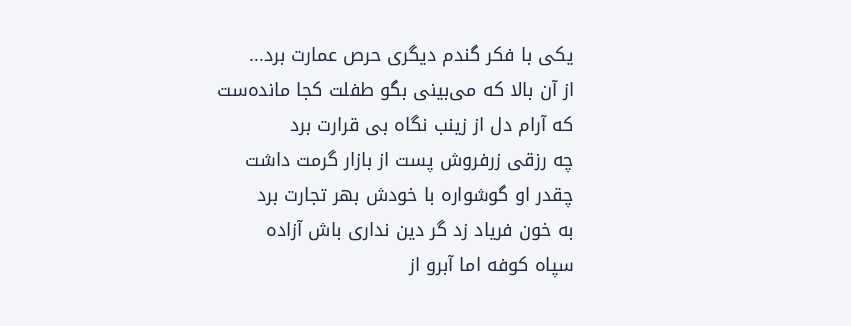یکی با فکر گندم دیگری حرص عمارت برد...
از آن بالا که می‌بینی بگو طفلت کجا مانده‌ست
که آرام دل از زینب نگاه بی قرارت برد
چه رزقی زرفروش پست از بازار گرمت داشت
چقدر او گوشواره با خودش بهر تجارت برد
به خون فریاد زد گر دین نداری باش آزاده
سپاه کوفه اما آبرو از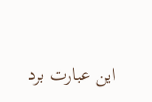این عبارت برد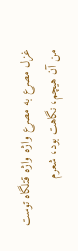غزل مصرع به مصرع واژه واژه قتلگاه توست
من آن هیچم، نگاهت بود، شعرم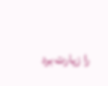را زیارت برد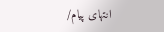انتهای پیام/